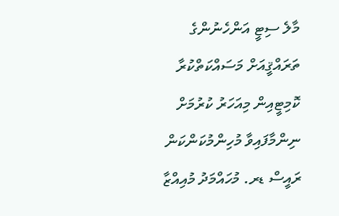މާލެ ސިޓީ އަންހެނުންގެ ތަރައްޤީއަށް މަސައްކަތްކުރާ ކޮމިޓީއިން މިއަހަރު ކުރުމަށް ނިންމާފައިވާ މުހިންމުކަންކަން ރައީސް ޑރ. މުހައްމަދު މުއިއްޒާ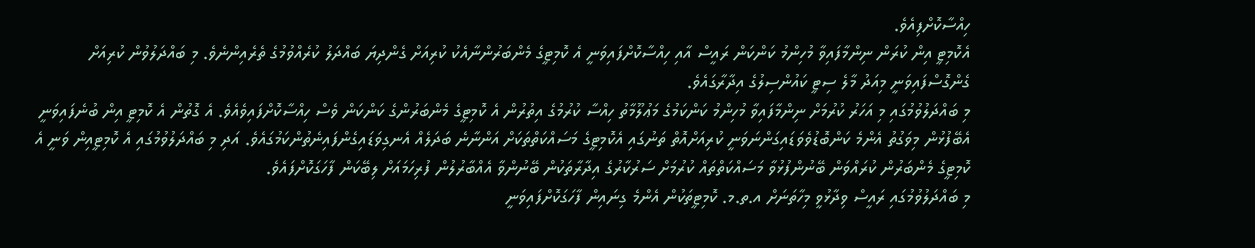ހިއްސާކޮށްފިއެވެ.
އެކޮމިޓީ އިން ކުރަން ނިންމާފައިވާ މުހިންމު ކަންކަން ރައީސް އާއި ހިއްސާކޮށްފައިވަނީ އެ ކޮމިޓީގެ މެންބަރުންނާއެކު ކުރިއަށް ގެންދިޔަ ބައްދަލު ކުރެއްވުމުގެ ތެރެއިންނެވެ. މި ބައްދަލުވުން ކުރިއަށް ގެންގޮސްފައިވަނީ މިއަދު މާލެ ސިޓީ ކައުންސިލުގެ އިދާރާގައެވެ.
މި ބައްދަލުވުމުގައި މި އަހަރު ކުރުމަށް ނިންމާފައިވާ މުހިންމު ކަންކަމުގެ މަޢުލޫމާތު ހިއްސާ ކުރުމުގެ އިތުރުން އެ ކޮމިޓީގެ މެންބަރުންގެ ކަންކަން ވެސް ހިއްސާކޮށްފައިވެއެވެ. އެ ގޮތުން އެ ކޮމިޓީ އިން ބުނެފައިވަނީ އެބޭފުޅުން މިވަގުތު އެންމެ ކަންބޮޑުވެވަޑައިގަންނަވަނީ ކުރިއަށްއޮތް ތަނުގައި އެކޮމިޓީގެ މަސައްކަތްތަކަށް އަންނާނެ ބަދަލެއް އެނގިވަޑައިގެންފައިނެތުންކަމުގައެވެ. އަދި މި ބައްދަލުވުމުގައި އެ ކޮމިޓީއިން ވަނީ އެ ކޮމިޓީގެ މެންބަރުން ކުރައްވަން ބޭނުންފުޅުވާ މަސައްކަތްތައް ކުރުމަށް ސަރުކާރުގެ އިދާރާތަކުން ބޭނުންވާ އެއްބާރުލުން ފުރިހަމައަށް ލިބޭކަން ފާހަގަކޮށްފައެވެ.
މި ބައްދަލުވުމުގައި ރައީސް ވިދާޅުވީ މިހާތަނަށް އ.ތ.މ. ކޮމިޓީތަކުން އެންމެ ގިނައިން ފާހަގަކޮށްފައިވަނީ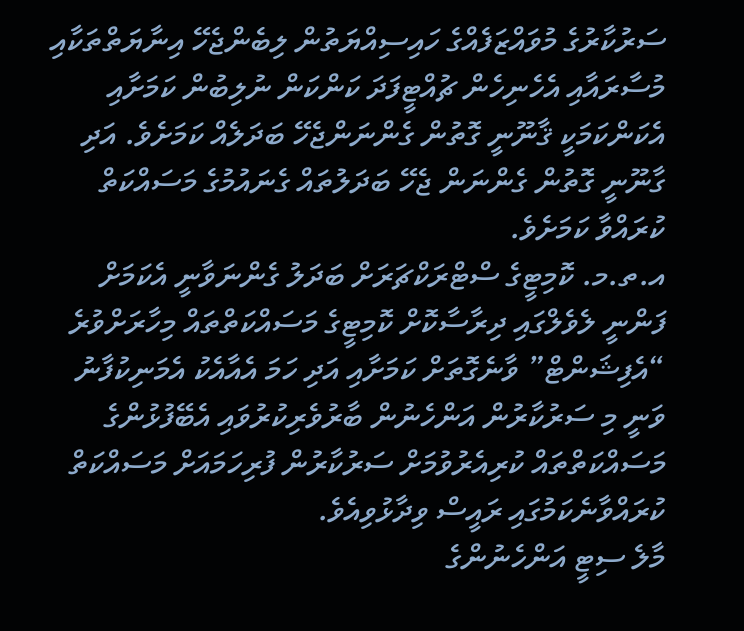ސަރުކާރުގެ މުވައްޒަފެއްގެ ހައިސިއްޔަތުން ލިބެންޖެހޭ އިނާޔަތްތަކާއި މުސާރައާއި އެހެނިހެން ޗުއްޓީފަދަ ކަންކަން ނުލިބުން ކަމަށާއި އެކަންކަމަކީ ޤާނޫނީ ގޮތުން ގެންނަންޖެހޭ ބަދަލެއް ކަމަށެވެ. އަދި ގާނޫނީ ގޮތުން ގެންނަން ޖެހޭ ބަދަލުތައް ގެނައުމުގެ މަސައްކަތް ކުރައްވާ ކަމަށެވެ.
އ.ތ.މ. ކޮމިޓީގެ ސްޓްރަކްޗަރަށް ބަދަލު ގެންނަވާނީ އެކަމަށް ފަންނީ ލެވެލްގައި ދިރާސާކޮށް ކޮމިޓީގެ މަސައްކަތްތައް މިހާރަށްވުރެ “އެފިޝަންޓް” ވާނެގޮތަށް ކަމަށާއި އަދި ހަމަ އެއާއެކު އެމަނިކުފާނު ވަނީ މި ސަރުކާރުން އަންހެނުން ބާރުވެރިކުރުވައި އެބޭފުޅުންގެ މަސައްކަތްތައް ކުރިއެރުވުމަށް ސަރުކާރުން ފުރިހަމައަށް މަސައްކަތް ކުރައްވާނެކަމުގައި ރައީސް ވިދާޅުވިއެވެ.
މާލެ ސިޓީ އަންހެނުންގެ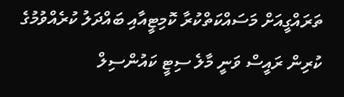ތަރައްގީއަށް މަސައްކަތްކުރާ ކޮމިޓީއާއި ބައްދަލު ކުރެއްވުމުގެ ކުރިން ރައީސް ވަނީ މާލެ ސިޓީ ކައުންސިލް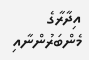އިދާރާގެ މެންބަރުންނާއި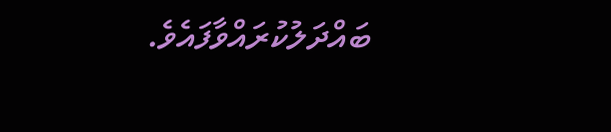ބައްދަލުކުރައްވާފައެވެ.